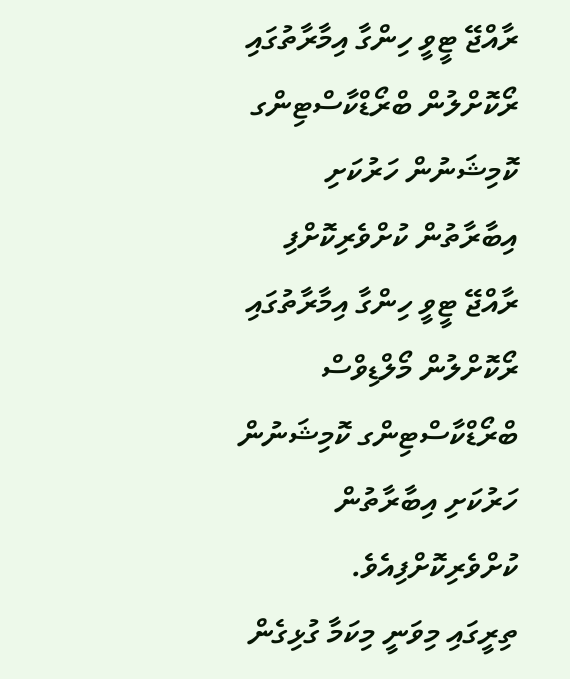ރާއްޖޭ ޓީވީ ހިންގާ އިމާރާތުގައި ރޯކޮށްލުން ބްރޯޑްކާސްޓިންގ ކޮމިޝަނުން ހަރުކަށި އިބާރާތުން ކުށްވެރިކޮށްފި
ރާއްޖޭ ޓީވީ ހިންގާ އިމާރާތުގައި ރޯކޮށްލުން މޯލްޑިވްސް ބްރޯޑްކާސްޓިންގ ކޮމިޝަނުން ހަރުކަށި އިބާރާތުން ކުށްވެރިކޮށްފިއެވެ.
ތިރީގައި މިވަނީ މިކަމާ ގުޅިގެން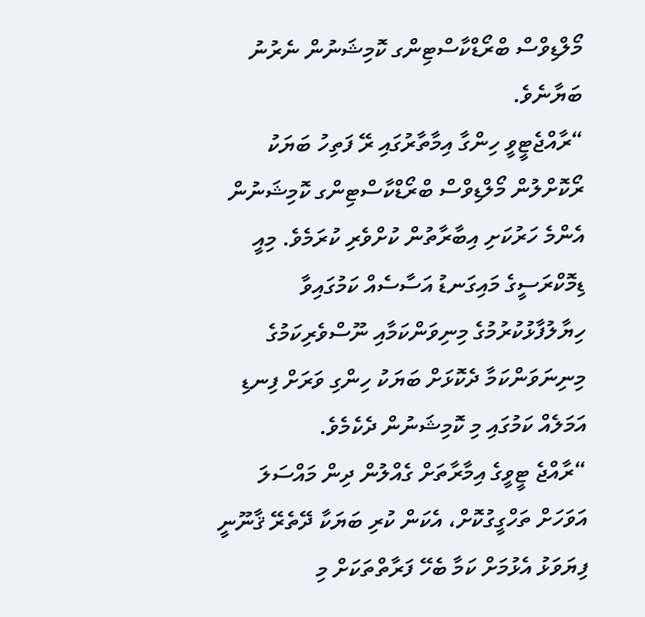މޯލްޑިވްސް ބްރޯޑްކާސްޓިންގ ކޮމިޝަނުން ނެރުނު ބަޔާނެވެ.
“ރާއްޖެޓީވީ ހިންގާ އިމާތާރުގައި ރޭ ފަތިހު ބަޔަކު ރޯކޮށްލުން މޯލްޑިވްސް ބްރޯޑްކާސްޓިންގ ކޮމިޝަނުން އެންމެ ހަރުކަށި އިބާރާތުން ކުށްވެރި ކުރަމެވެ. މިއީ ޑިމޮކްރަސީގެ މައިގަނޑު އަސާސެއް ކަމުގައިވާ ހިޔާލުފާޅުކުރުމުގެ މިނިވަންކަމާއި ނޫސްވެރިކަމުގެ މިނިނަވަންކަމާ ދެކޮޅަށް ބަޔަކު ހިންގި ވަރަށް ފިނޑި އަމަލެއް ކަމުގައި މި ކޮމިޝަނުން ދެކެމެވެ.
“ރާއްޖެ ޓީވީގެ އިމާރާތަށް ގެއްލުން ދިން މައްސަލަ އަވަހަށް ތަހްގީގުކޮށް، އެކަން ކުރި ބަޔަކާ ދޭތެރޭ ޤާނޫނީ ފިޔަވަޅު އެޅުމަށް ކަމާ ބެހޭ ފަރާތްތަކަށް މި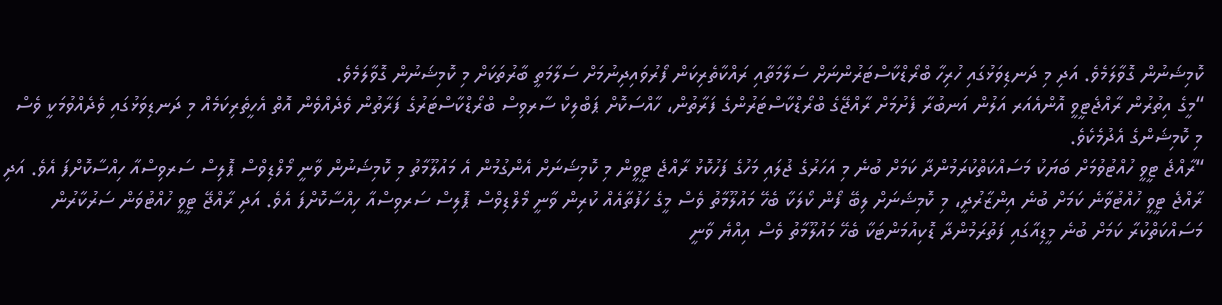ކޮމިޝަނުން ގޮވާލަމެވެ. އަދި މި ދަނޑިވަޅުގައި ހުރިހާ ބްރޯޑްކާސްޓަރުންނަށް ސަލާމަތާއި ރައްކާތެރިކަން ފޯރުވައިދިނުމަށް ސަލާމަތީ ބާރުތަކަށް މި ކޮމިޝަނުން ގޮވާލަމެވެ.
“މީގެ އިތުރުން ރާއްޖެޓީވީ އޮންއެއަރ އަލުން އަނބުރާ ފެށުމަށް ރާއްޖޭގެ ބްރޯޑްކާސްޓަރުންގެ ފަރާތުން، ހާއްސަކޮށް ޕަބްލިކް ސާރވިސް ބްރޯޑްކާސްޓަރުގެ ފަރާތުން ވެދެއްވެން އޮތް އެހީތެރިކަމެއް މި ދަނޑިވަޅުގައި ވެދެއްވުމަކީ ވެސް މި ކޮމިޝަންގެ އެދުމެކެވެ.
“ރާއްޖެ ޓީވީ ހުއްޓުވުމަށް ބަޔަކު މަސައްކަތްކުރަމުންދާ ކަމަށް ބުނެ މި އަހަރުގެ ޖުލައި މަހުގެ ފަހުކޮޅު ރާއްޖެ ޓީވީން މި ކޮމިޝަނަށް އެންގުމުން އެ މައުލޫމާތު މި ކޮމިޝަނުން ވާނީ މޯލްޑިވްސް ޕޮލިސް ސަރވިސްއާ ހިއްސާކޮށްފަ އެވެ. އަދި ރާއްޖެ ޓީވީ ހުއްޓުވާނެ ކަމަށް ބުނެ އިންޒާރުދީ، މި ކޮމިޝަނަށް ލިބޭ ފޯން ކޯލަކާ ބެހޭ މައުލޫމާތު ވެސް މީގެ ހަފުތާއެއް ކުރިން ވާނީ މޯލްޑިވްސް ޕޮލިސް ސަރވިސްއާ ހިއްސާކޮށްފަ އެވެ. އަދި ރާއްޖޭ ޓީވީ ހުއްޓުވަން ސަރުކާރުން މަސައްކަތްކުރާ ކަމަށް ބުނެ މީޑިއާގައި ފަތުރަމުންދާ ޑޮކިއުމަންޓަކާ ބެހޭ މައުލޫމާތު ވެސް އިއްޔެ ވާނީ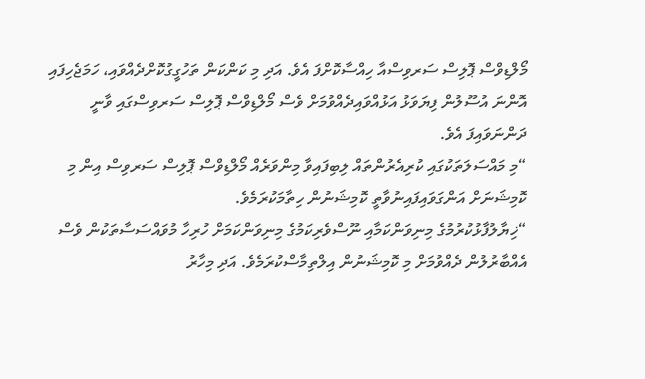މޯލްޑިވްސް ޕޮލިސް ސަރވިސްއާ ހިއްސާކޮށްފަ އެވެ. އަދި މި ކަންކަން ތަހުގީގުކޮށްދެއްވައި، ހަމަޖެހިފައި އޮންނަ އުސޫލުން ފިޔަވަޅު އަޅުއްވައިދެއްވުމަށް ވެސް މޯލްޑިވްސް ޕޮލިސް ސަރވިސްގައި ވާނީ ދަންނަވައިފަ އެވެ.
“މި މައްސަލަތަކުގައި ކުރިއެރުންތައް ލިބިފައިވާ މިންވަރެއް މޯލްޑިވްސް ޕޮލިސް ސަރވިސް އިން މި ކޮމިޝަނަށް އަންގަވައިފައިނުވާތީ ކޮމިޝަނުން ހިތާމަކުރަމެވެ.
“ޚިޔާލުފާޅުކުރުމުގެ މިނިވަންކަމާއި ނޫސްވެރިކަމުގެ މިނިވަންކަމަށް ހުރިހާ މުވައްސަސާތަކުން ވެސް އެއްބާރުލުން ދެއްވުމަށް މި ކޮމިޝަނުން އިލްތިމާސްކުރަމެވެ. އަދި މިހާރު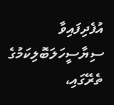އުފެދިފައިވާ ސިޔާސީހަލަބޮލިކަމުގެ ތެރޭގައި،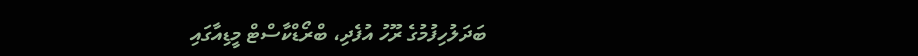ބަދަލުހިފުމުގެ ރޫހު އުފެދި، ބްރޯޑްކާސްޓް މީޑިއާގައި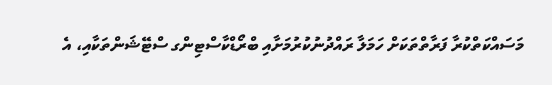މަސައްކަތްކުރާ ފަރާތްތަކަށް ހަމަލާ ރައްދުނުކުރުމަށާއި ބްރޯޑްކާސްޓިންގ ސްޓޭޝަންތަކާއި، އެ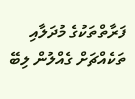ފަރާތްތަކުގެ މުދަލާއި ތަކެއްޗަށް ގެއްލުން ލިބޭ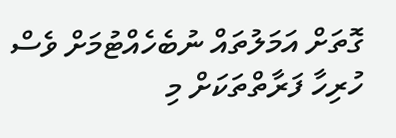ގޮތަށް އަމަލުތައް ނުބެހެއްޓުމަށް ވެސް ހުރިހާ ފަރާތްތަކަށް މި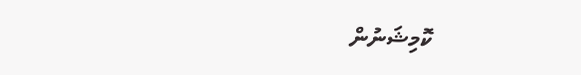ކޮމިޝަނުން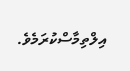އިލްތިމާސްކުރަމެވެ.